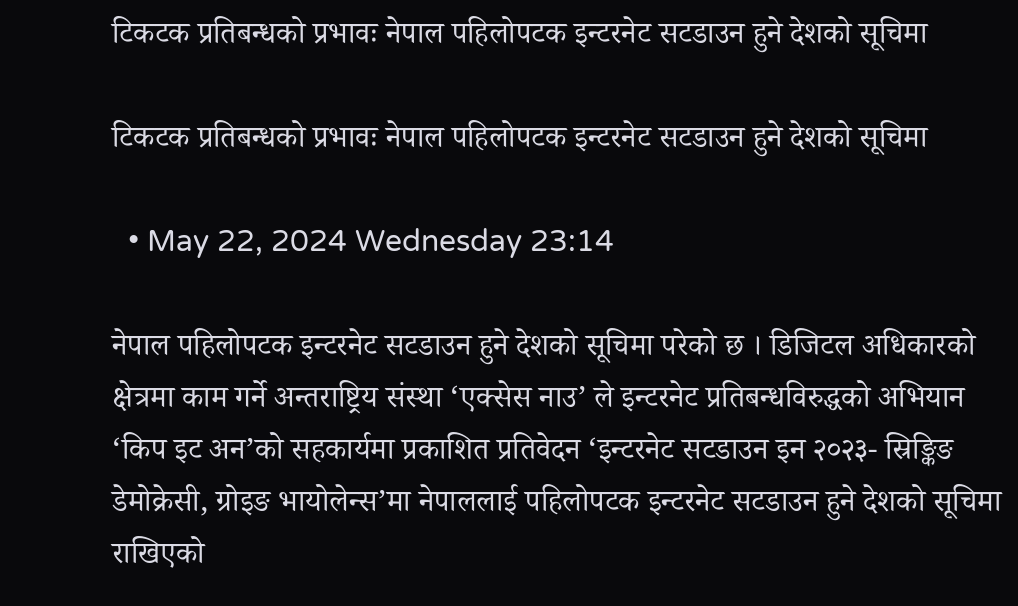टिकटक प्रतिबन्धको प्रभावः नेपाल पहिलोपटक इन्टरनेट सटडाउन हुने देशको सूचिमा

टिकटक प्रतिबन्धको प्रभावः नेपाल पहिलोपटक इन्टरनेट सटडाउन हुने देशको सूचिमा

  • May 22, 2024 Wednesday 23:14

नेपाल पहिलोपटक इन्टरनेट सटडाउन हुने देशको सूचिमा परेको छ । डिजिटल अधिकारको क्षेत्रमा काम गर्ने अन्तराष्ट्रिय संस्था ‘एक्सेस नाउ’ ले इन्टरनेट प्रतिबन्धविरुद्धको अभियान ‘किप इट अन’को सहकार्यमा प्रकाशित प्रतिवेदन ‘इन्टरनेट सटडाउन इन २०२३- स्रिङ्किङ डेमोक्रेसी, ग्रोइङ भायोलेन्स’मा नेपाललाई पहिलोपटक इन्टरनेट सटडाउन हुने देशको सूचिमा राखिएको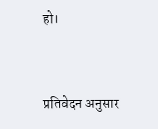हो।



प्रतिवेदन अनुसार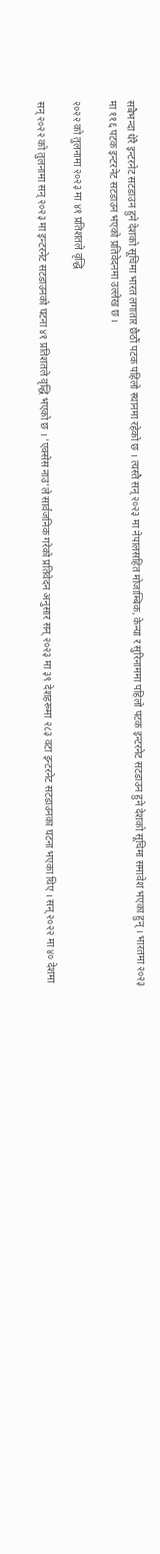सबैभन्दा धेरै इन्टरनेट सटडाउन हुने देशको सूचिमा भारत लगातार छैठौं पटक पहिलो स्थानमा रहेको छ । त्यस्तै सन् २०२३ मा नेपालसहित मोजाम्बिक, केन्या र सुरिनाममा पहिलो पटक इन्टरनेट सटडाउन हुने देशको सूचिमा समावेश भएका हुन् । भारतमा २०२३ मा ११६ पटक इन्टरनेट सटडाउन भएको प्रतिवेदनमा उल्लेख छ ।

२०२२ को तुलनामा २०२३ मा ४१ प्रतिशतले वृद्धि

सन् २०२२ को तुलनामा सन् २०२३ मा इन्टरनेट सटडाउनको घटना ४१ प्रतिशतले वृद्धि भएको छ । 'एक्सेस नाउ'ले सार्वजनिक गरेको प्रतिवेदन अनुसार सन् २०२३ मा ३९ देशहरूमा २८३ वटा इन्टरनेट सटडाउनका घटना भएका थिए । सन् २०२२ मा ४० देशमा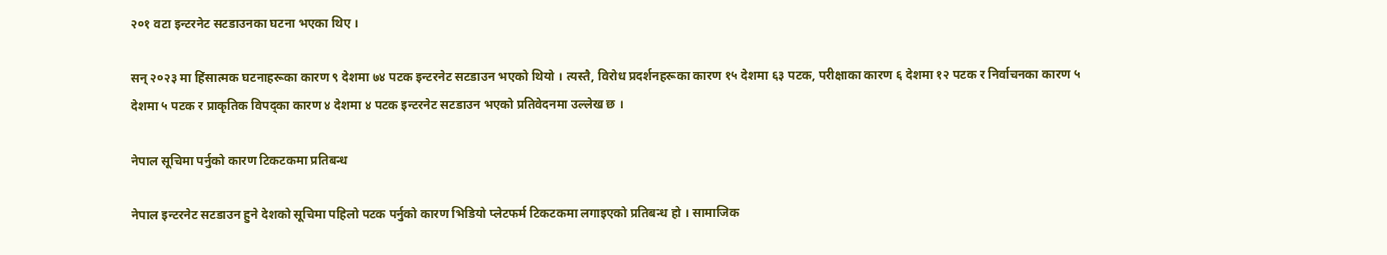२०१ वटा इन्टरनेट सटडाउनका घटना भएका थिए ।

सन् २०२३ मा हिंसात्मक घटनाहरूका कारण ९ देशमा ७४ पटक इन्टरनेट सटडाउन भएको थियो । त्यस्तै, विरोध प्रदर्शनहरूका कारण १५ देशमा ६३ पटक, परीक्षाका कारण ६ देशमा १२ पटक र निर्वाचनका कारण ५ देशमा ५ पटक र प्राकृतिक विपद्का कारण ४ देशमा ४ पटक इन्टरनेट सटडाउन भएको प्रतिवेदनमा उल्लेख छ ।

नेपाल सूचिमा पर्नुको कारण टिकटकमा प्रतिबन्ध

नेपाल इन्टरनेट सटडाउन हुने देशको सूचिमा पहिलो पटक पर्नुको कारण भिडियो प्लेटफर्म टिकटकमा लगाइएको प्रतिबन्ध हो । सामाजिक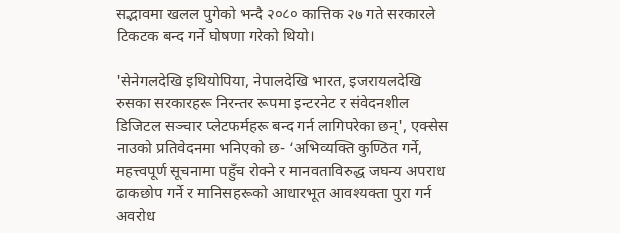सद्भावमा खलल पुगेको भन्दै २०८० कात्तिक २७ गते सरकारले टिकटक बन्द गर्ने घोषणा गरेको थियो।

'सेनेगलदेखि इथियोपिया, नेपालदेखि भारत, इजरायलदेखि रुसका सरकारहरू निरन्तर रूपमा इन्टरनेट र संवेदनशील डिजिटल सञ्चार प्लेटफर्महरू बन्द गर्न लागिपरेका छन्', एक्सेस नाउको प्रतिवेदनमा भनिएको छ- ‘अभिव्यक्ति कुण्ठित गर्ने, महत्त्वपूर्ण सूचनामा पहुँच रोक्ने र मानवताविरुद्ध जघन्य अपराध ढाकछोप गर्ने र मानिसहरूको आधारभूत आवश्यक्ता पुरा गर्न अवरोध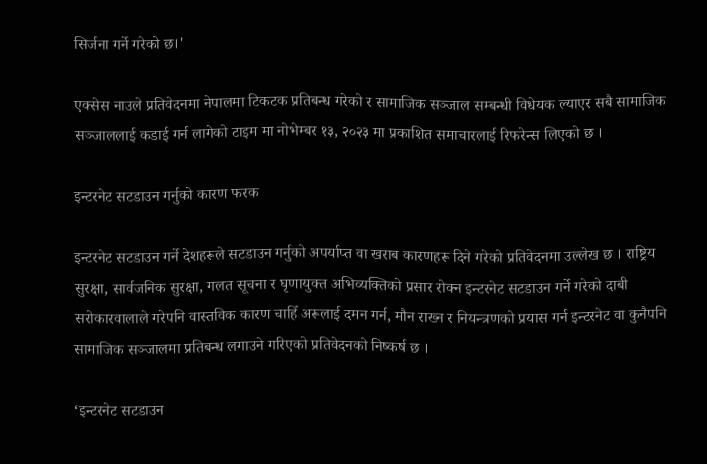सिर्जना गर्ने गरेको छ।'

एक्सेस नाउले प्रतिवेदनमा नेपालमा टिकटक प्रतिबन्ध गरेको र सामाजिक सञ्जाल सम्बन्धी विधेयक ल्याएर सबै सामाजिक सञ्जाललाई कडाई गर्न लागेको टाइम मा नोभेम्बर १३, २०२३ मा प्रकाशित समाचारलाई रिफरेन्स लिएको छ ।

इन्टरनेट सटडाउन गर्नुको कारण फरक

इन्टरनेट सटडाउन गर्ने देशहरूले सटडाउन गर्नुको अपर्याप्त वा खराब कारणहरू दिने गरेको प्रतिवेदनमा उल्लेख छ । राष्ट्रिय सुरक्षा, सार्वजनिक सुरक्षा, गलत सूचना र घृणायुक्त अभिव्यक्तिको प्रसार रोक्न इन्टरनेट सटडाउन गर्ने गरेको दाबी सरोकारवालाले गरेपनि वास्तविक कारण चाहिँ अरूलाई दमन गर्न, मौन राख्न र नियन्त्रणको प्रयास गर्न इन्टरनेट वा कुनैपनि सामाजिक सञ्जालमा प्रतिबन्ध लगाउने गरिएको प्रतिवेदनको निष्कर्ष छ ।

‘इन्टरनेट सटडाउन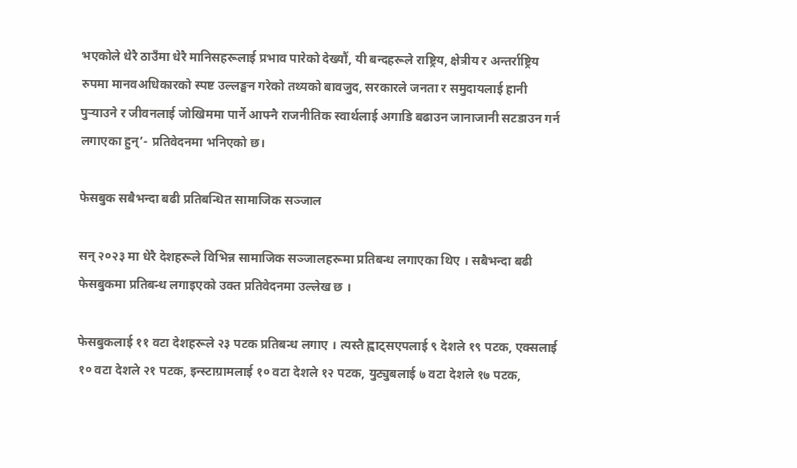भएकोले धेरै ठाउँमा धेरै मानिसहरूलाई प्रभाव पारेको देख्यौं, यी बन्दहरूले राष्ट्रिय, क्षेत्रीय र अन्तर्राष्ट्रिय रुपमा मानवअधिकारको स्पष्ट उल्लङ्घन गरेको तथ्यको बावजुद, सरकारले जनता र समुदायलाई हानी पुर्‍याउने र जीवनलाई जोखिममा पार्ने आफ्नै राजनीतिक स्वार्थलाई अगाडि बढाउन जानाजानी सटडाउन गर्न लगाएका हुन्’- प्रतिवेदनमा भनिएको छ।

फेसबुक सबैभन्दा बढी प्रतिबन्धित सामाजिक सञ्जाल

सन् २०२३ मा धेरै देशहरूले विभिन्न सामाजिक सञ्जालहरूमा प्रतिबन्ध लगाएका थिए । सबैभन्दा बढी फेसबुकमा प्रतिबन्ध लगाइएको उक्त प्रतिवेदनमा उल्लेख छ ।

फेसबुकलाई ११ वटा देशहरूले २३ पटक प्रतिबन्ध लगाए । त्यस्तै ह्वाट्सएपलाई ९ देशले १९ पटक, एक्सलाई १० वटा देशले २१ पटक, इन्स्टाग्रामलाई १० वटा देशले १२ पटक, युट्युबलाई ७ वटा देशले १७ पटक,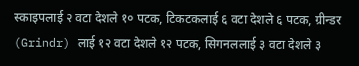स्काइपलाई २ वटा देशले १० पटक, टिकटकलाई ६ वटा देशले ६ पटक, ग्रीन्डर (Grindr) लाई १२ वटा देशले १२ पटक, सिगनललाई ३ वटा देशले ३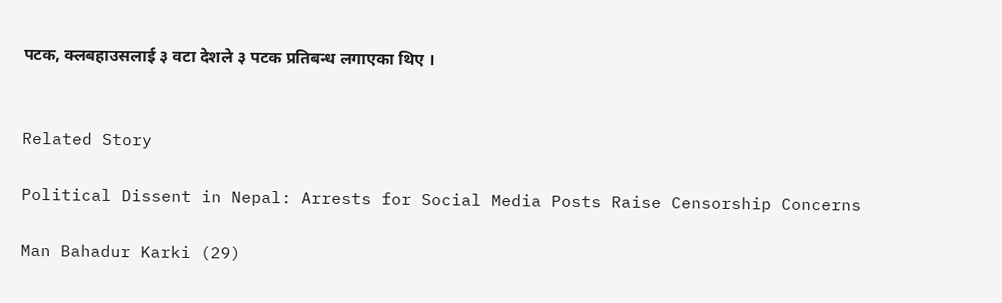पटक, क्लबहाउसलाई ३ वटा देशले ३ पटक प्रतिबन्ध लगाएका थिए ।


Related Story

Political Dissent in Nepal: Arrests for Social Media Posts Raise Censorship Concerns

Man Bahadur Karki (29)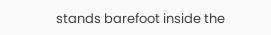stands barefoot inside the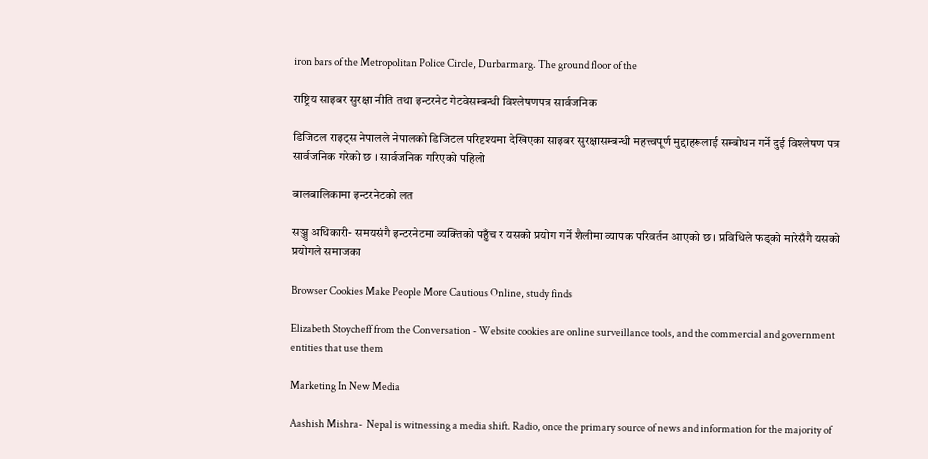iron bars of the Metropolitan Police Circle, Durbarmarg. The ground floor of the

राष्ट्रिय साइबर सुरक्षा नीति तथा इन्टरनेट गेटवेसम्बन्धी विश्लेषणपत्र सार्वजनिक

डिजिटल राइट्स नेपालले नेपालको डिजिटल परिदृश्यमा देखिएका साइबर सुरक्षासम्बन्धी महत्त्वपूर्ण मुद्दाहरूलाई सम्बोधन गर्ने दुई विश्लेषण पत्र सार्वजनिक गरेको छ । सार्वजनिक गरिएको पहिलो

बालबालिकामा इन्टरनेटको लत

सञ्जु अधिकारी- समयसंगै इन्टरनेटमा व्यक्तिको पहुँच र यसको प्रयोग गर्ने शैलीमा व्यापक परिवर्तन आएको छ। प्रविधिले फड्को मारेसँगै यसको प्रयोगले समाजका

Browser Cookies Make People More Cautious Online, study finds

Elizabeth Stoycheff from the Conversation - Website cookies are online surveillance tools, and the commercial and government entities that use them

Marketing In New Media

Aashish Mishra-  Nepal is witnessing a media shift. Radio, once the primary source of news and information for the majority of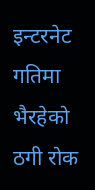इन्टरनेट गतिमा भैरहेको ठगी रोक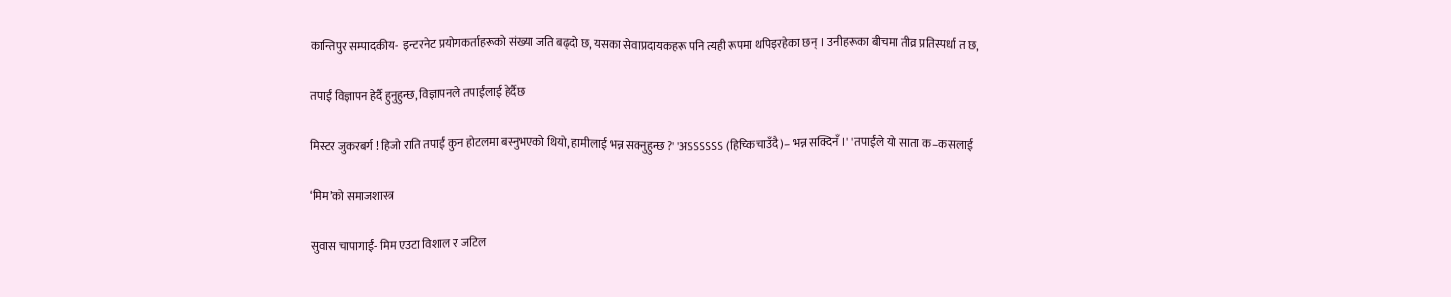कान्तिपुर सम्पादकीय-  इन्टरनेट प्रयोगकर्ताहरूको संख्या जति बढ्दो छ, यसका सेवाप्रदायकहरू पनि त्यही रूपमा थपिइरहेका छन् । उनीहरूका बीचमा तीव्र प्रतिस्पर्धा त छ,

तपाईं विज्ञापन हेर्दै हुनुहुन्छ, विज्ञापनले तपाईंलाई हेर्दैछ

मिस्टर जुकरबर्ग ! हिजो राति तपाईं कुन होटलमा बस्नुभएको थियो, हामीलाई भन्न सक्नुहुन्छ ?' 'अऽऽऽऽऽऽ (हिच्किचाउँदै)– भन्न सक्दिनँ ।' 'तपाईंले यो साता क–कसलाई

‘मिम’को समाजशास्त्र

सुवास चापागाईं- मिम एउटा विशाल र जटिल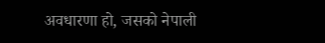अवधारणा हो, जसको नेपाली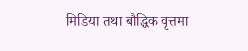मिडिया तथा बौद्धिक वृत्तमा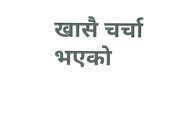खासै चर्चा भएको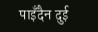पाइँदैन दुई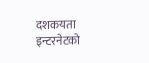दशकयता इन्टरनेटको